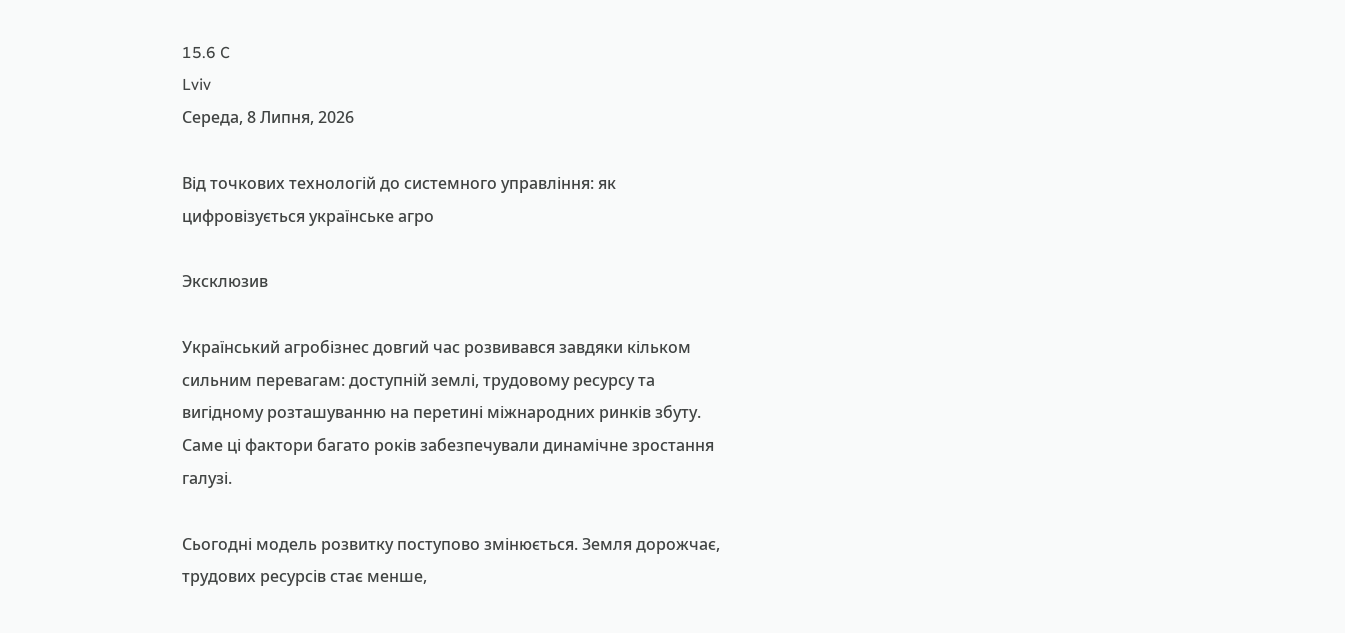15.6 C
Lviv
Середа, 8 Липня, 2026

Від точкових технологій до системного управління: як цифровізується українське агро

Эксклюзив

Український агробізнес довгий час розвивався завдяки кільком сильним перевагам: доступній землі, трудовому ресурсу та вигідному розташуванню на перетині міжнародних ринків збуту. Саме ці фактори багато років забезпечували динамічне зростання галузі.

Сьогодні модель розвитку поступово змінюється. Земля дорожчає, трудових ресурсів стає менше,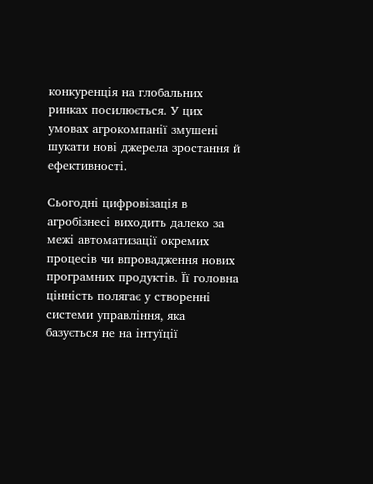конкуренція на глобальних ринках посилюється. У цих умовах агрокомпанії змушені шукати нові джерела зростання й ефективності.

Сьогодні цифровізація в агробізнесі виходить далеко за межі автоматизації окремих процесів чи впровадження нових програмних продуктів. Її головна цінність полягає у створенні системи управління, яка базується не на інтуїції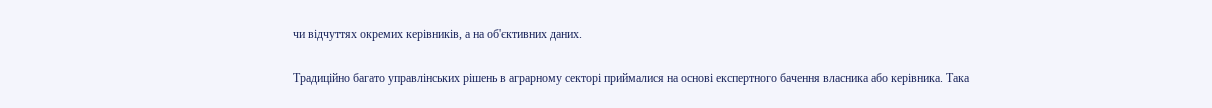чи відчуттях окремих керівників, а на об'єктивних даних.

Традиційно багато управлінських рішень в аграрному секторі приймалися на основі експертного бачення власника або керівника. Така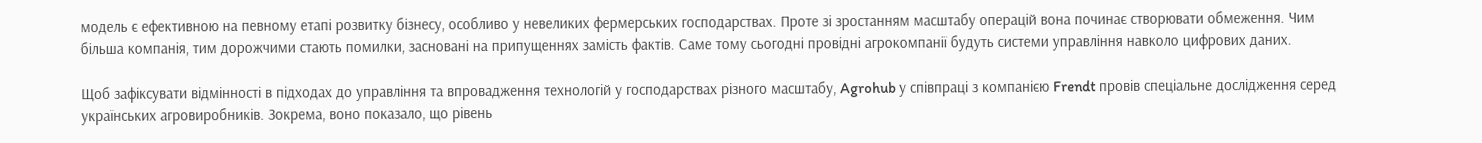модель є ефективною на певному етапі розвитку бізнесу, особливо у невеликих фермерських господарствах. Проте зі зростанням масштабу операцій вона починає створювати обмеження. Чим більша компанія, тим дорожчими стають помилки, засновані на припущеннях замість фактів. Саме тому сьогодні провідні агрокомпанії будуть системи управління навколо цифрових даних.

Щоб зафіксувати відмінності в підходах до управління та впровадження технологій у господарствах різного масштабу, Agrohub у співпраці з компанією Frendt провів спеціальне дослідження серед українських агровиробників. Зокрема, воно показало, що рівень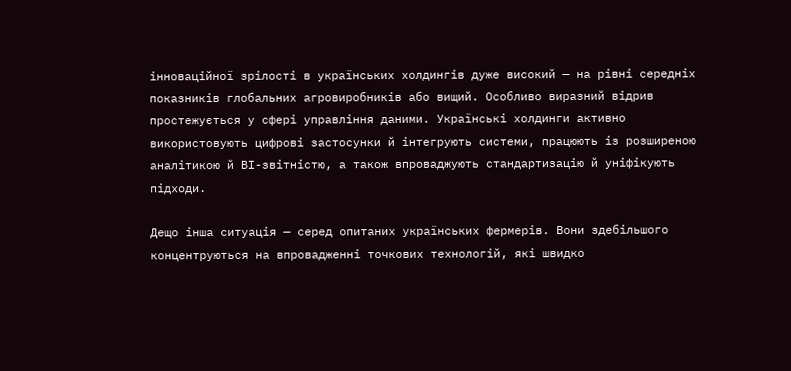інноваційної зрілості в українських холдингів дуже високий — на рівні середніх показників глобальних агровиробників або вищий. Особливо виразний відрив простежується у сфері управління даними. Українські холдинги активно використовують цифрові застосунки й інтегрують системи, працюють із розширеною аналітикою й BI-звітністю, а також впроваджують стандартизацію й уніфікують підходи.

Дещо інша ситуація — серед опитаних українських фермерів. Вони здебільшого концентруються на впровадженні точкових технологій, які швидко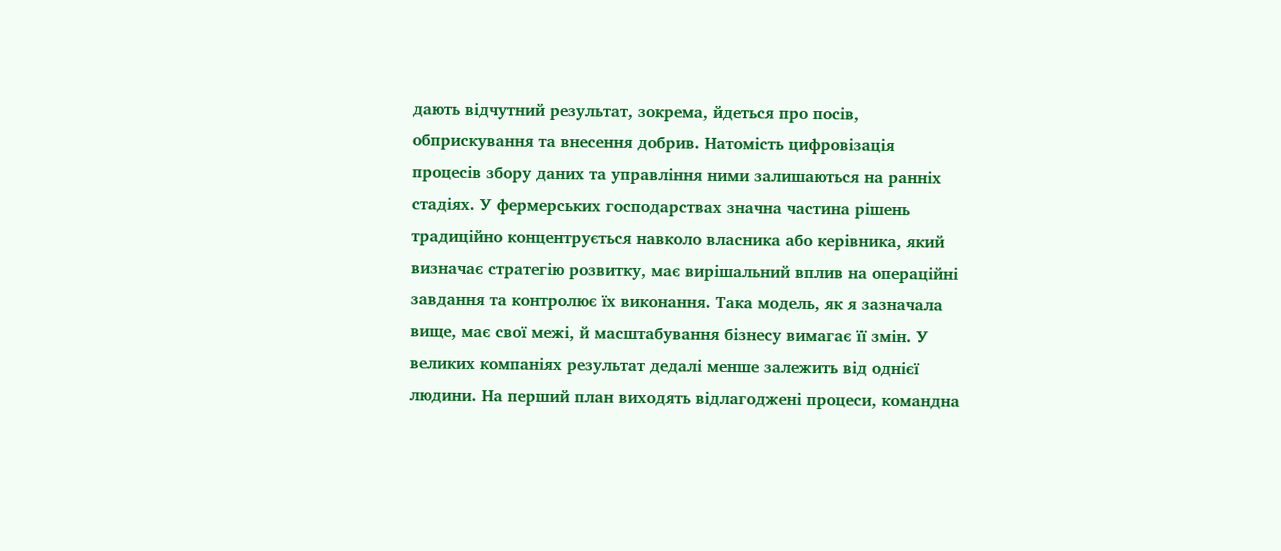дають відчутний результат, зокрема, йдеться про посів, обприскування та внесення добрив. Натомість цифровізація процесів збору даних та управління ними залишаються на ранніх стадіях. У фермерських господарствах значна частина рішень традиційно концентрується навколо власника або керівника, який визначає стратегію розвитку, має вирішальний вплив на операційні завдання та контролює їх виконання. Така модель, як я зазначала вище, має свої межі, й масштабування бізнесу вимагає її змін. У великих компаніях результат дедалі менше залежить від однієї людини. На перший план виходять відлагоджені процеси, командна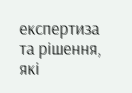експертиза та рішення, які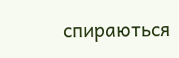спираються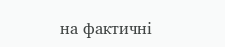на фактичні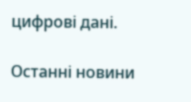цифрові дані.

Останні новини